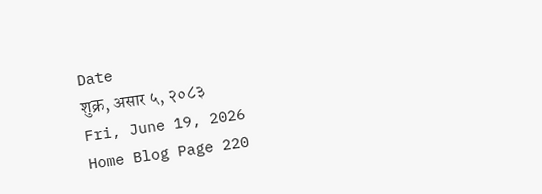Date
शुक्र, असार ५, २०८३
Fri, June 19, 2026
Home Blog Page 220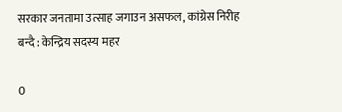सरकार जनतामा उत्साह जगाउन असफल, कांग्रेस निरीह बन्दै : केन्द्रिय सदस्य महर

0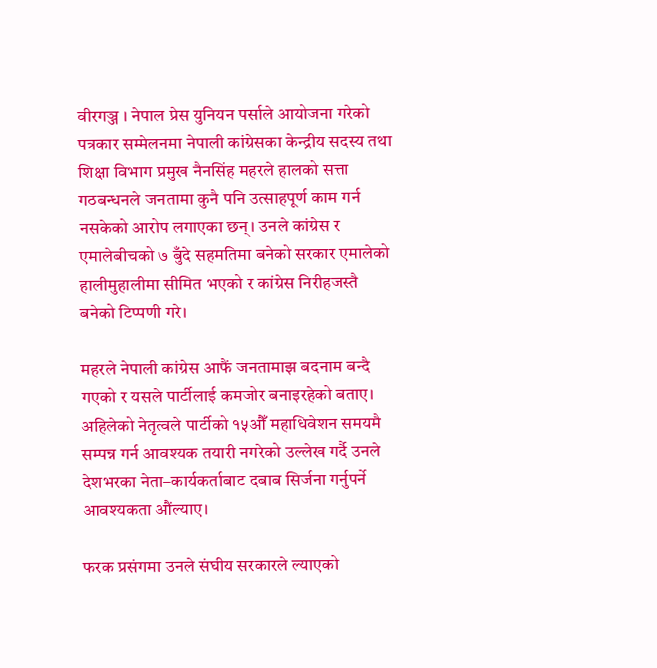वीरगञ्ज । नेपाल प्रेस युनियन पर्साले आयोजना गरेको पत्रकार सम्मेलनमा नेपाली कांग्रेसका केन्द्रीय सदस्य तथा शिक्षा विभाग प्रमुख नैनसिंह महरले हालको सत्ता गठबन्धनले जनतामा कुनै पनि उत्साहपूर्ण काम गर्न नसकेको आरोप लगाएका छन्। उनले कांग्रेस र एमालेबीचको ७ बुँदे सहमतिमा बनेको सरकार एमालेको हालीमुहालीमा सीमित भएको र कांग्रेस निरीहजस्तै बनेको टिप्पणी गरे।

महरले नेपाली कांग्रेस आफैं जनतामाझ बदनाम बन्दै गएको र यसले पार्टीलाई कमजोर बनाइरहेको बताए। अहिलेको नेतृत्वले पार्टीको १५औँ महाधिवेशन समयमै सम्पन्न गर्न आवश्यक तयारी नगरेको उल्लेख गर्दै उनले देशभरका नेता–कार्यकर्ताबाट दबाब सिर्जना गर्नुपर्ने आवश्यकता औंल्याए।

फरक प्रसंगमा उनले संघीय सरकारले ल्याएको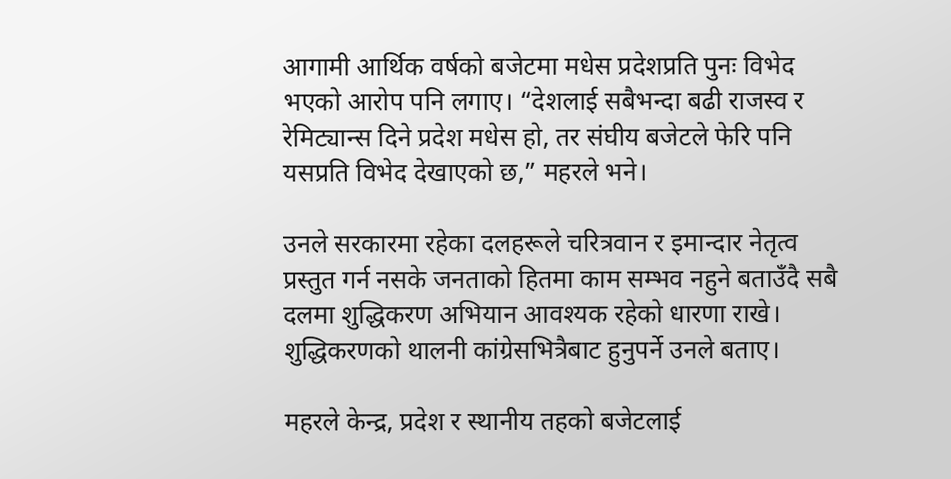आगामी आर्थिक वर्षको बजेटमा मधेस प्रदेशप्रति पुनः विभेद भएको आरोप पनि लगाए। “देशलाई सबैभन्दा बढी राजस्व र रेमिट्यान्स दिने प्रदेश मधेस हो, तर संघीय बजेटले फेरि पनि यसप्रति विभेद देखाएको छ,” महरले भने।

उनले सरकारमा रहेका दलहरूले चरित्रवान र इमान्दार नेतृत्व प्रस्तुत गर्न नसके जनताको हितमा काम सम्भव नहुने बताउँदै सबै दलमा शुद्धिकरण अभियान आवश्यक रहेको धारणा राखे। शुद्धिकरणको थालनी कांग्रेसभित्रैबाट हुनुपर्ने उनले बताए।

महरले केन्द्र, प्रदेश र स्थानीय तहको बजेटलाई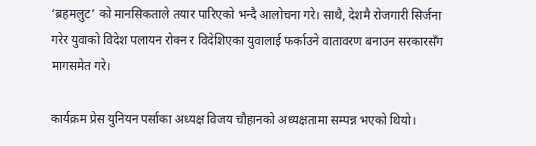‘ब्रहमलुट’ को मानसिकताले तयार पारिएको भन्दै आलोचना गरे। साथै, देशमै रोजगारी सिर्जना गरेर युवाको विदेश पलायन रोक्न र विदेशिएका युवालाई फर्काउने वातावरण बनाउन सरकारसँग मागसमेत गरे।

कार्यक्रम प्रेस युनियन पर्साका अध्यक्ष विजय चौहानको अध्यक्षतामा सम्पन्न भएको थियो।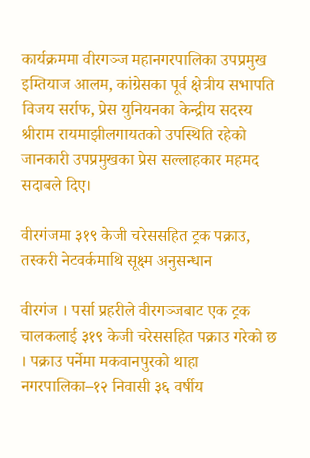कार्यक्रममा वीरगञ्ज महानगरपालिका उपप्रमुख इम्तियाज आलम, कांग्रेसका पूर्व क्षेत्रीय सभापति विजय सर्राफ, प्रेस युनियनका केन्द्रीय सदस्य श्रीराम रायमाझीलगायतको उपस्थिति रहेको जानकारी उपप्रमुखका प्रेस सल्लाहकार महमद सदाबले दिए।

वीरगंजमा ३१९ केजी चरेससहित ट्रक पक्राउ, तस्करी नेटवर्कमाथि सूक्ष्म अनुसन्धान

वीरगंज । पर्सा प्रहरीले वीरगञ्जबाट एक ट्रक चालकलाई ३१९ केजी चरेससहित पक्राउ गरेको छ । पक्राउ पर्नेमा मकवानपुरको थाहा नगरपालिका–१२ निवासी ३६ वर्षीय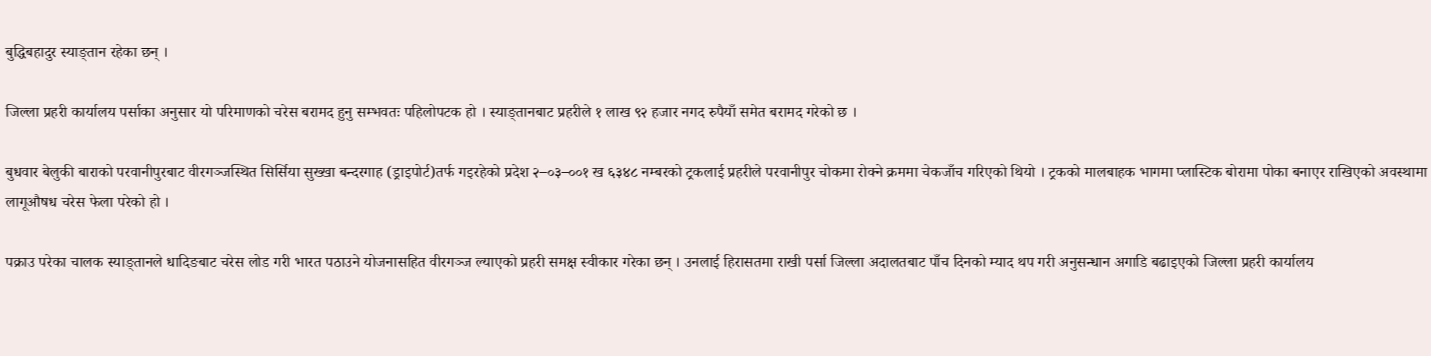बुद्धिबहादुर स्याङ्तान रहेका छन् ।

जिल्ला प्रहरी कार्यालय पर्साका अनुसार यो परिमाणको चरेस बरामद हुनु सम्भवतः पहिलोपटक हो । स्याङ्तानबाट प्रहरीले १ लाख ९२ हजार नगद रुपैयाँ समेत बरामद गरेको छ ।

बुधवार बेलुकी बाराको परवानीपुरबाट वीरगञ्जस्थित सिर्सिया सुख्खा बन्दरगाह (ड्राइपोर्ट)तर्फ गइरहेको प्रदेश २–०३–००१ ख ६३४८ नम्बरको ट्रकलाई प्रहरीले परवानीपुर चोकमा रोक्ने क्रममा चेकजाँच गरिएको थियो । ट्रकको मालबाहक भागमा प्लास्टिक बोरामा पोका बनाएर राखिएको अवस्थामा लागूऔषध चरेस फेला परेको हो ।

पक्राउ परेका चालक स्याङ्तानले धादिङबाट चरेस लोड गरी भारत पठाउने योजनासहित वीरगञ्ज ल्याएको प्रहरी समक्ष स्वीकार गरेका छन् । उनलाई हिरासतमा राखी पर्सा जिल्ला अदालतबाट पाँच दिनको म्याद थप गरी अनुसन्धान अगाडि बढाइएको जिल्ला प्रहरी कार्यालय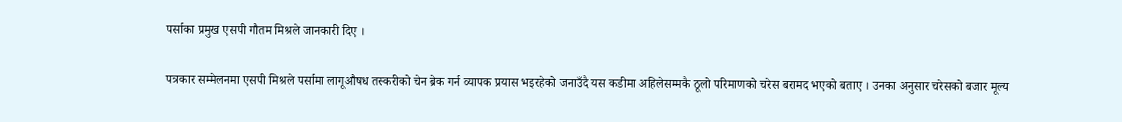पर्साका प्रमुख एसपी गौतम मिश्रले जानकारी दिए ।

पत्रकार सम्मेलनमा एसपी मिश्रले पर्सामा लागूऔषध तस्करीको चेन ब्रेक गर्न व्यापक प्रयास भइरहेको जनाउँदै यस कडीमा अहिलेसम्मकै ठूलो परिमाणको चरेस बरामद भएको बताए । उनका अनुसार चरेसको बजार मूल्य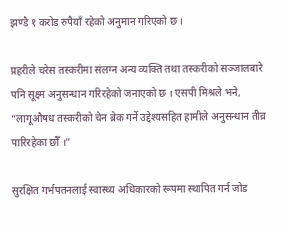झण्डै १ करोड रुपैयाँ रहेको अनुमान गरिएको छ ।

प्रहरीले चरेस तस्करीमा संलग्न अन्य व्यक्ति तथा तस्करीको सञ्जालबारे पनि सूक्ष्म अनुसन्धान गरिरहेको जनाएको छ । एसपी मिश्रले भने, “लागूऔषध तस्करीको चेन ब्रेक गर्ने उद्देश्यसहित हामीले अनुसन्धान तीव्र पारिरहेका छौँ ।”

सुरक्षित गर्भपतनलाई स्वास्थ्य अधिकारको रूपमा स्थापित गर्न जोड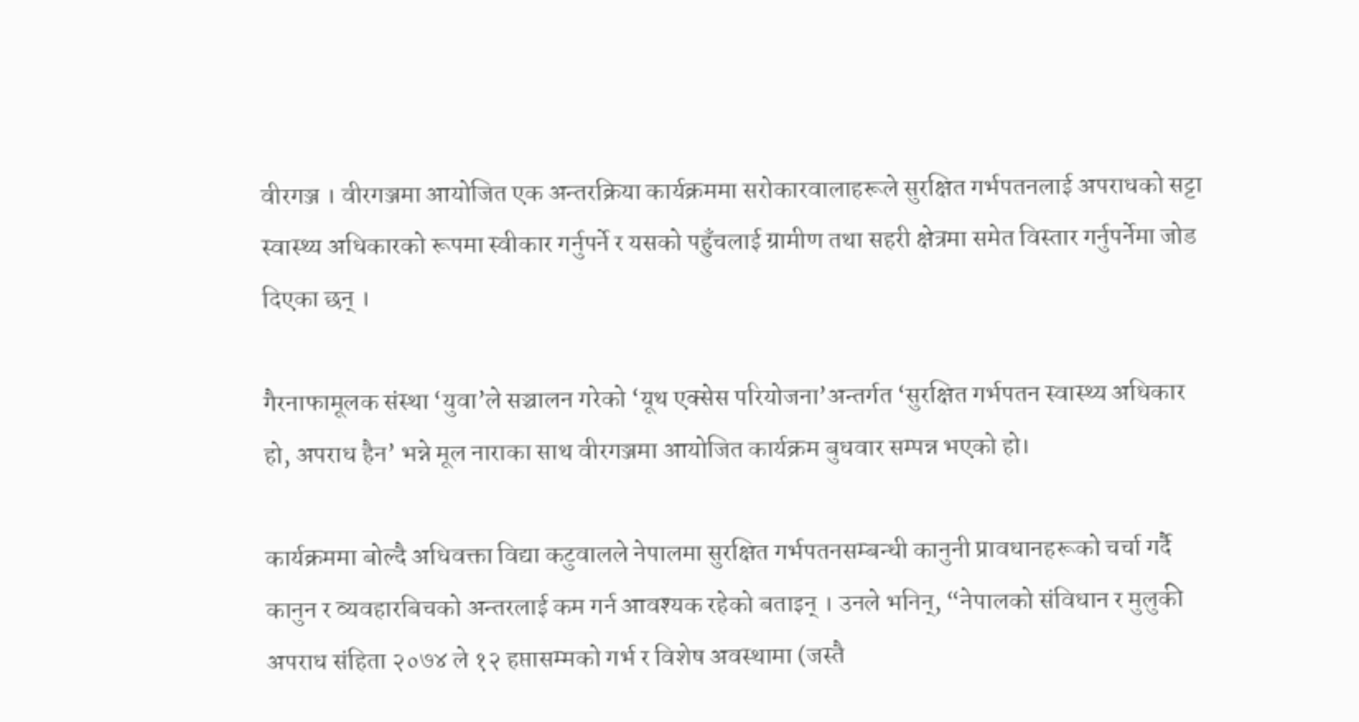वीरगञ्ज । वीरगञ्जमा आयोजित एक अन्तरक्रिया कार्यक्रममा सरोकारवालाहरूले सुरक्षित गर्भपतनलाई अपराधको सट्टा स्वास्थ्य अधिकारको रूपमा स्वीकार गर्नुपर्ने र यसको पहुँचलाई ग्रामीण तथा सहरी क्षेत्रमा समेत विस्तार गर्नुपर्नेमा जोड दिएका छन् ।

गैरनाफामूलक संस्था ‘युवा’ले सञ्चालन गरेको ‘यूथ एक्सेस परियोजना’अन्तर्गत ‘सुरक्षित गर्भपतन स्वास्थ्य अधिकार हो, अपराध हैन’ भन्ने मूल नाराका साथ वीरगञ्जमा आयोजित कार्यक्रम बुधवार सम्पन्न भएको हो।

कार्यक्रममा बोल्दै अधिवक्ता विद्या कटुवालले नेपालमा सुरक्षित गर्भपतनसम्बन्धी कानुनी प्रावधानहरूको चर्चा गर्दै कानुन र व्यवहारबिचको अन्तरलाई कम गर्न आवश्यक रहेको बताइन् । उनले भनिन्, “नेपालको संविधान र मुलुकी अपराध संहिता २०७४ ले १२ हप्तासम्मको गर्भ र विशेष अवस्थामा (जस्तै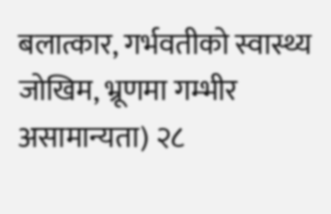बलात्कार, गर्भवतीको स्वास्थ्य जोखिम, भ्रूणमा गम्भीर असामान्यता) २८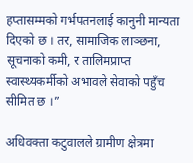हप्तासम्मको गर्भपतनलाई कानुनी मान्यता दिएको छ । तर, सामाजिक लाञ्छना, सूचनाको कमी, र तालिमप्राप्त स्वास्थ्यकर्मीको अभावले सेवाको पहुँच सीमित छ ।”

अधिवक्ता कटुवालले ग्रामीण क्षेत्रमा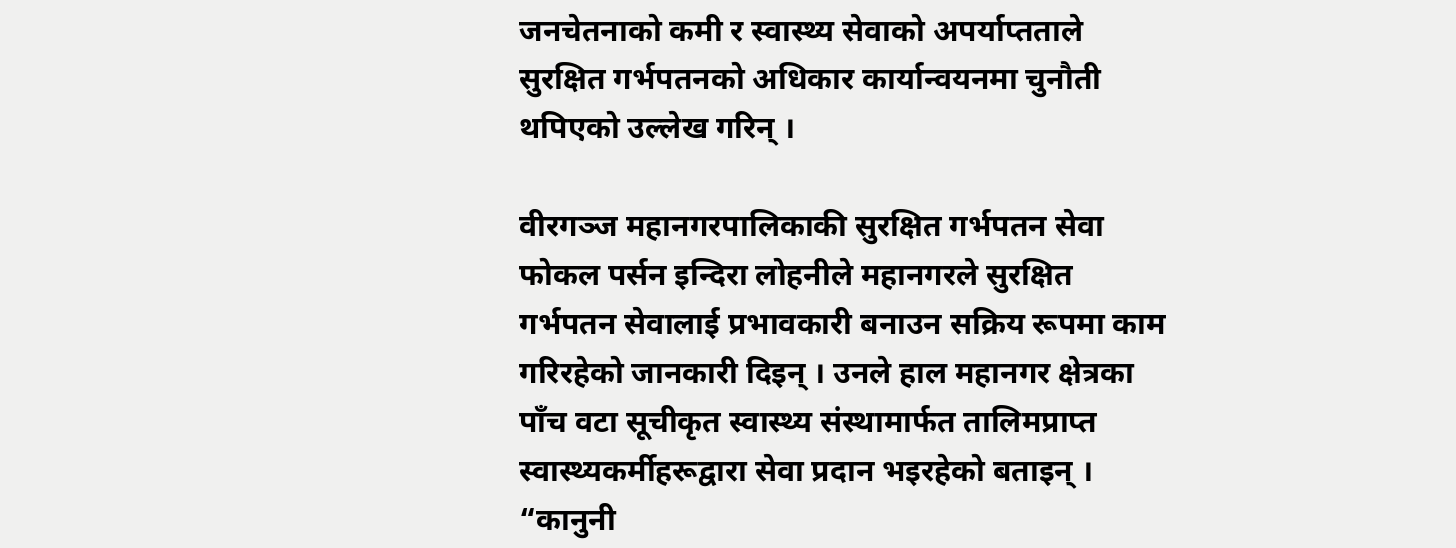जनचेतनाको कमी र स्वास्थ्य सेवाको अपर्याप्तताले सुरक्षित गर्भपतनको अधिकार कार्यान्वयनमा चुनौती थपिएको उल्लेख गरिन् ।

वीरगञ्ज महानगरपालिकाकी सुरक्षित गर्भपतन सेवा फोकल पर्सन इन्दिरा लोहनीले महानगरले सुरक्षित गर्भपतन सेवालाई प्रभावकारी बनाउन सक्रिय रूपमा काम गरिरहेको जानकारी दिइन् । उनले हाल महानगर क्षेत्रका पाँच वटा सूचीकृत स्वास्थ्य संस्थामार्फत तालिमप्राप्त स्वास्थ्यकर्मीहरूद्वारा सेवा प्रदान भइरहेको बताइन् । “कानुनी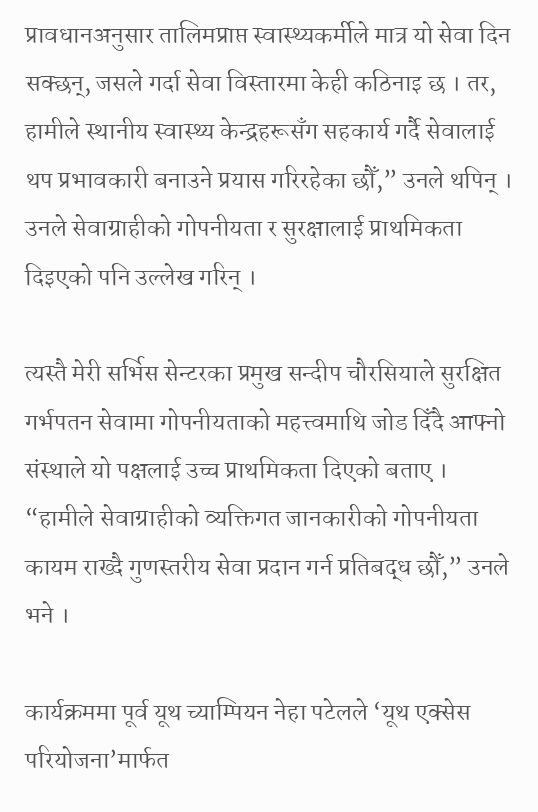प्रावधानअनुसार तालिमप्राप्त स्वास्थ्यकर्मीले मात्र यो सेवा दिन सक्छन्, जसले गर्दा सेवा विस्तारमा केही कठिनाइ छ । तर, हामीले स्थानीय स्वास्थ्य केन्द्रहरूसँग सहकार्य गर्दै सेवालाई थप प्रभावकारी बनाउने प्रयास गरिरहेका छौँ,” उनले थपिन् । उनले सेवाग्राहीको गोपनीयता र सुरक्षालाई प्राथमिकता दिइएको पनि उल्लेख गरिन् ।

त्यस्तै मेरी सर्भिस सेन्टरका प्रमुख सन्दीप चौरसियाले सुरक्षित गर्भपतन सेवामा गोपनीयताको महत्त्वमाथि जोड दिँदै आफ्नो संस्थाले यो पक्षलाई उच्च प्राथमिकता दिएको बताए । “हामीले सेवाग्राहीको व्यक्तिगत जानकारीको गोपनीयता कायम राख्दै गुणस्तरीय सेवा प्रदान गर्न प्रतिबद्ध छौँ,” उनले भने ।

कार्यक्रममा पूर्व यूथ च्याम्पियन नेहा पटेलले ‘यूथ एक्सेस परियोजना’मार्फत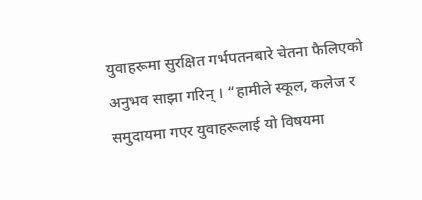युवाहरूमा सुरक्षित गर्भपतनबारे चेतना फैलिएको अनुभव साझा गरिन् । “हामीले स्कूल, कलेज र समुदायमा गएर युवाहरूलाई यो विषयमा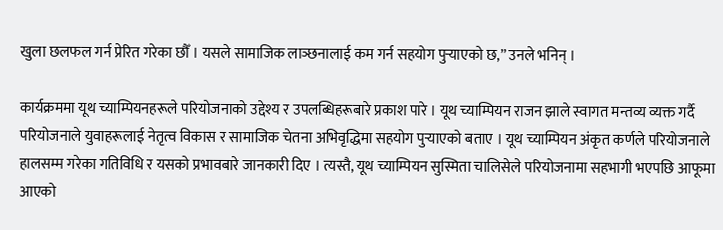खुला छलफल गर्न प्रेरित गरेका छौँ । यसले सामाजिक लाञ्छनालाई कम गर्न सहयोग पुर्‍याएको छ,” उनले भनिन् ।

कार्यक्रममा यूथ च्याम्पियनहरूले परियोजनाको उद्देश्य र उपलब्धिहरूबारे प्रकाश पारे । यूथ च्याम्पियन राजन झाले स्वागत मन्तव्य व्यक्त गर्दै परियोजनाले युवाहरूलाई नेतृत्व विकास र सामाजिक चेतना अभिवृद्धिमा सहयोग पुर्‍याएको बताए । यूथ च्याम्पियन अंकृत कर्णले परियोजनाले हालसम्म गरेका गतिविधि र यसको प्रभावबारे जानकारी दिए । त्यस्तै, यूथ च्याम्पियन सुस्मिता चालिसेले परियोजनामा सहभागी भएपछि आफूमा आएको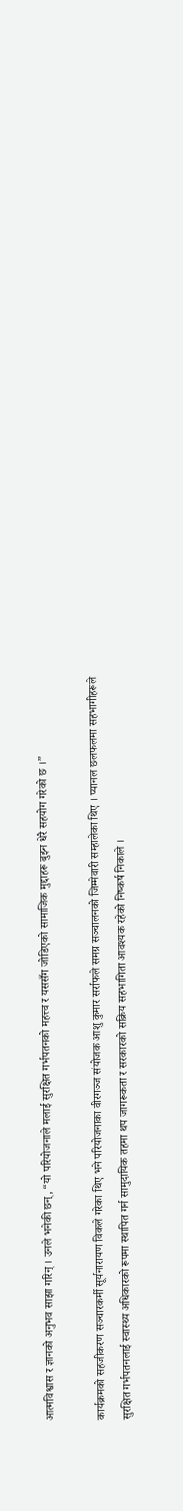आत्मविश्वास र ज्ञानको अनुभव साझा गरिन् । उनले भनेकी छन्, “यो परियोजनाले मलाई सुरक्षित गर्भपतनको महत्त्व र यससँग जोडिएको सामाजिक मुद्दाहरू बुझ्न धेरै सहयोग गरेको छ ।”

कार्यक्रमको सहजीकरण सञ्चारकर्मी सूर्यनारायण विकले गरेका थिए भने परियोजनाका वीरगञ्ज संयोजक आशु कुमार सर्राफले समग्र सञ्चालनको जिम्मेवारी सम्हालेका थिए । प्यानल छलफलमा सहभागीहरूले सुरक्षित गर्भपतनलाई स्वास्थ्य अधिकारको रूपमा स्थापित गर्न सामुदायिक तहमा थप जागरूकता र सरकारको सक्रिय सहभागिता आवश्यक रहेको निष्कर्ष निकाले ।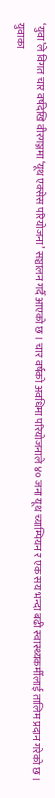‘युवा’ले विगत चार वर्षदेखि वीरगञ्जमा ‘यूथ एक्सेस परियोजना’ सञ्चालन गर्दै आएको छ । चार वर्षको अवधिमा परियोजनाले ४० जना यूथ च्याम्पियन र एक सय भन्दा बढी स्वास्थ्यकर्मीलाई तालिम प्रदान गरेको छ । युवाका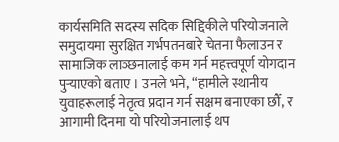कार्यसमिति सदस्य सदिक सिद्दिकीले परियोजनाले समुदायमा सुरक्षित गर्भपतनबारे चेतना फैलाउन र सामाजिक लाञ्छनालाई कम गर्न महत्त्वपूर्ण योगदान पुर्‍याएको बताए । उनले भने, “हामीले स्थानीय युवाहरूलाई नेतृत्व प्रदान गर्न सक्षम बनाएका छौँ, र आगामी दिनमा यो परियोजनालाई थप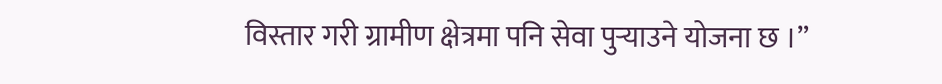विस्तार गरी ग्रामीण क्षेत्रमा पनि सेवा पुर्‍याउने योजना छ ।”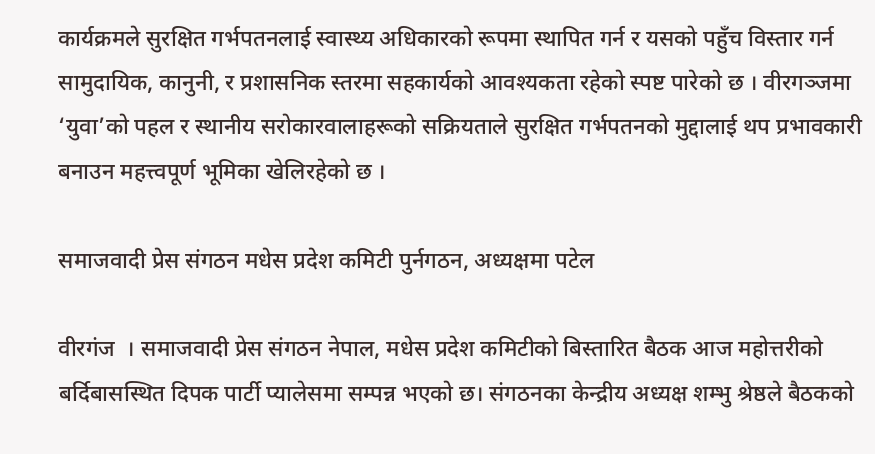कार्यक्रमले सुरक्षित गर्भपतनलाई स्वास्थ्य अधिकारको रूपमा स्थापित गर्न र यसको पहुँच विस्तार गर्न सामुदायिक, कानुनी, र प्रशासनिक स्तरमा सहकार्यको आवश्यकता रहेको स्पष्ट पारेको छ । वीरगञ्जमा ‘युवा’को पहल र स्थानीय सरोकारवालाहरूको सक्रियताले सुरक्षित गर्भपतनको मुद्दालाई थप प्रभावकारी बनाउन महत्त्वपूर्ण भूमिका खेलिरहेको छ ।

समाजवादी प्रेस संगठन मधेस प्रदेश कमिटी पुर्नगठन, अध्यक्षमा पटेल

वीरगंज  । समाजवादी प्रेस संगठन नेपाल, मधेस प्रदेश कमिटीको बिस्तारित बैठक आज महोत्तरीको बर्दिबासस्थित दिपक पार्टी प्यालेसमा सम्पन्न भएको छ। संगठनका केन्द्रीय अध्यक्ष शम्भु श्रेष्ठले बैठकको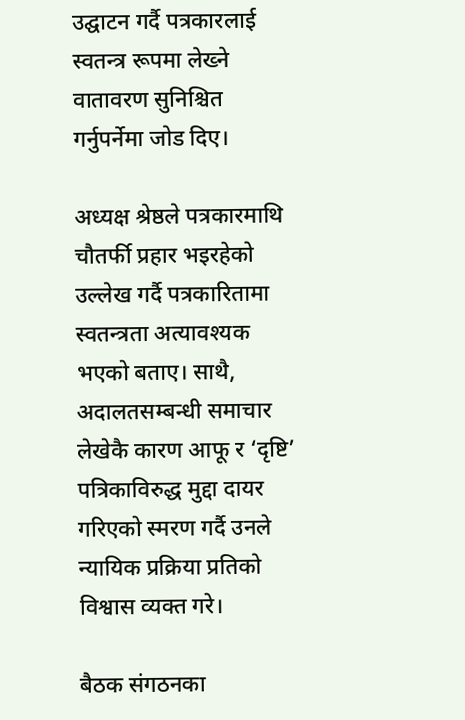उद्घाटन गर्दै पत्रकारलाई स्वतन्त्र रूपमा लेख्ने वातावरण सुनिश्चित गर्नुपर्नेमा जोड दिए।

अध्यक्ष श्रेष्ठले पत्रकारमाथि चौतर्फी प्रहार भइरहेको उल्लेख गर्दै पत्रकारितामा स्वतन्त्रता अत्यावश्यक भएको बताए। साथै, अदालतसम्बन्धी समाचार लेखेकै कारण आफू र ‘दृष्टि’ पत्रिकाविरुद्ध मुद्दा दायर गरिएको स्मरण गर्दै उनले न्यायिक प्रक्रिया प्रतिको विश्वास व्यक्त गरे।

बैठक संगठनका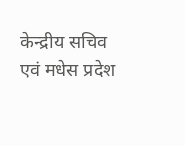केन्द्रीय सचिव एवं मधेस प्रदेश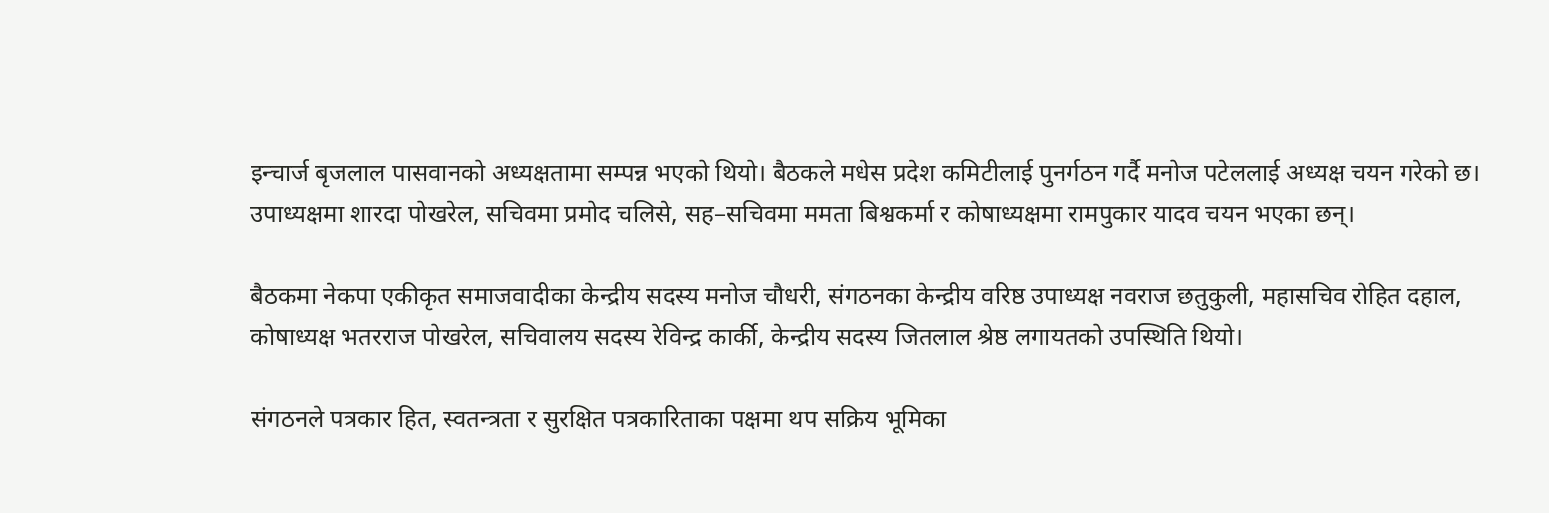इन्चार्ज बृजलाल पासवानको अध्यक्षतामा सम्पन्न भएको थियो। बैठकले मधेस प्रदेश कमिटीलाई पुनर्गठन गर्दै मनोज पटेललाई अध्यक्ष चयन गरेको छ। उपाध्यक्षमा शारदा पोखरेल, सचिवमा प्रमोद चलिसे, सह–सचिवमा ममता बिश्वकर्मा र कोषाध्यक्षमा रामपुकार यादव चयन भएका छन्।

बैठकमा नेकपा एकीकृत समाजवादीका केन्द्रीय सदस्य मनोज चौधरी, संगठनका केन्द्रीय वरिष्ठ उपाध्यक्ष नवराज छतुकुली, महासचिव रोहित दहाल, कोषाध्यक्ष भतरराज पोखरेल, सचिवालय सदस्य रेविन्द्र कार्की, केन्द्रीय सदस्य जितलाल श्रेष्ठ लगायतको उपस्थिति थियो।

संगठनले पत्रकार हित, स्वतन्त्रता र सुरक्षित पत्रकारिताका पक्षमा थप सक्रिय भूमिका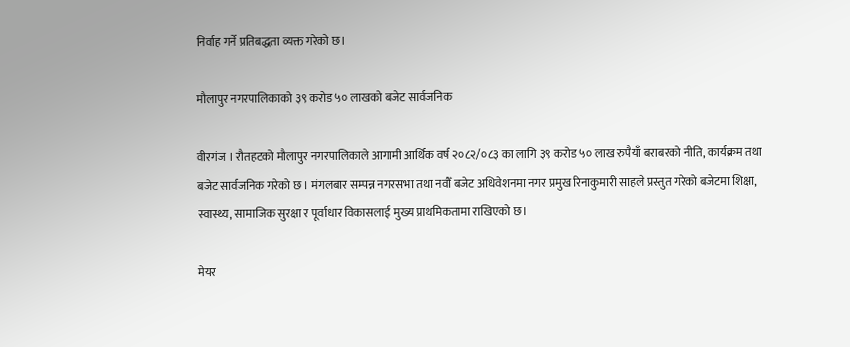निर्वाह गर्ने प्रतिबद्धता व्यक्त गरेको छ।

मौलापुर नगरपालिकाको ३९ करोड ५० लाखको बजेट सार्वजनिक

वीरगंज । रौतहटको मौलापुर नगरपालिकाले आगामी आर्थिक वर्ष २०८२/०८३ का लागि ३९ करोड ५० लाख रुपैयाँ बराबरको नीति, कार्यक्रम तथा बजेट सार्वजनिक गरेको छ । मंगलबार सम्पन्न नगरसभा तथा नवौँ बजेट अधिवेशनमा नगर प्रमुख रिनाकुमारी साहले प्रस्तुत गरेको बजेटमा शिक्षा, स्वास्थ्य, सामाजिक सुरक्षा र पूर्वाधार विकासलाई मुख्य प्राथमिकतामा राखिएको छ।

मेयर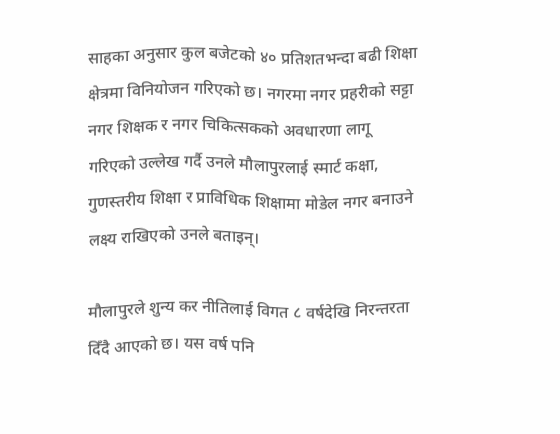साहका अनुसार कुल बजेटको ४० प्रतिशतभन्दा बढी शिक्षा क्षेत्रमा विनियोजन गरिएको छ। नगरमा नगर प्रहरीको सट्टा नगर शिक्षक र नगर चिकित्सकको अवधारणा लागू गरिएको उल्लेख गर्दै उनले मौलापुरलाई स्मार्ट कक्षा, गुणस्तरीय शिक्षा र प्राविधिक शिक्षामा मोडेल नगर बनाउने लक्ष्य राखिएको उनले बताइन्।

मौलापुरले शुन्य कर नीतिलाई विगत ८ वर्षदेखि निरन्तरता दिँदै आएको छ। यस वर्ष पनि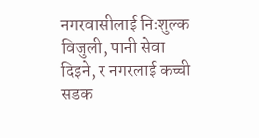नगरवासीलाई निःशुल्क विजुली, पानी सेवा दिइने, र नगरलाई कच्ची सडक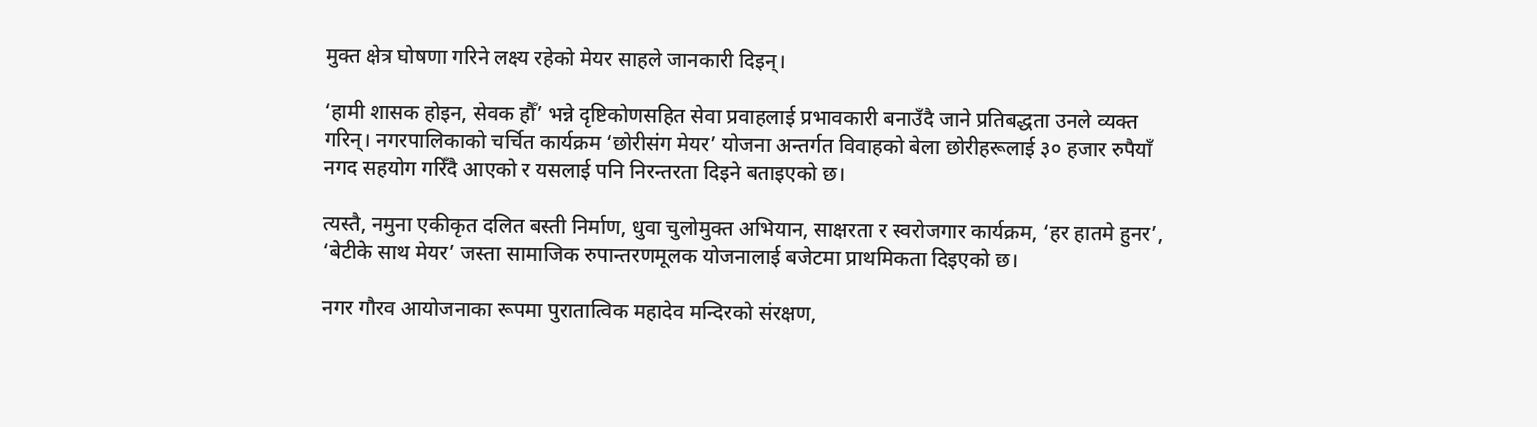मुक्त क्षेत्र घोषणा गरिने लक्ष्य रहेको मेयर साहले जानकारी दिइन्।

‘हामी शासक होइन, सेवक हौँ’ भन्ने दृष्टिकोणसहित सेवा प्रवाहलाई प्रभावकारी बनाउँदै जाने प्रतिबद्धता उनले व्यक्त गरिन्। नगरपालिकाको चर्चित कार्यक्रम ‘छोरीसंग मेयर’ योजना अन्तर्गत विवाहको बेला छोरीहरूलाई ३० हजार रुपैयाँ नगद सहयोग गरिँदै आएको र यसलाई पनि निरन्तरता दिइने बताइएको छ।

त्यस्तै, नमुना एकीकृत दलित बस्ती निर्माण, धुवा चुलोमुक्त अभियान, साक्षरता र स्वरोजगार कार्यक्रम, ‘हर हातमे हुनर’, ‘बेटीके साथ मेयर’ जस्ता सामाजिक रुपान्तरणमूलक योजनालाई बजेटमा प्राथमिकता दिइएको छ।

नगर गौरव आयोजनाका रूपमा पुरातात्विक महादेव मन्दिरको संरक्षण,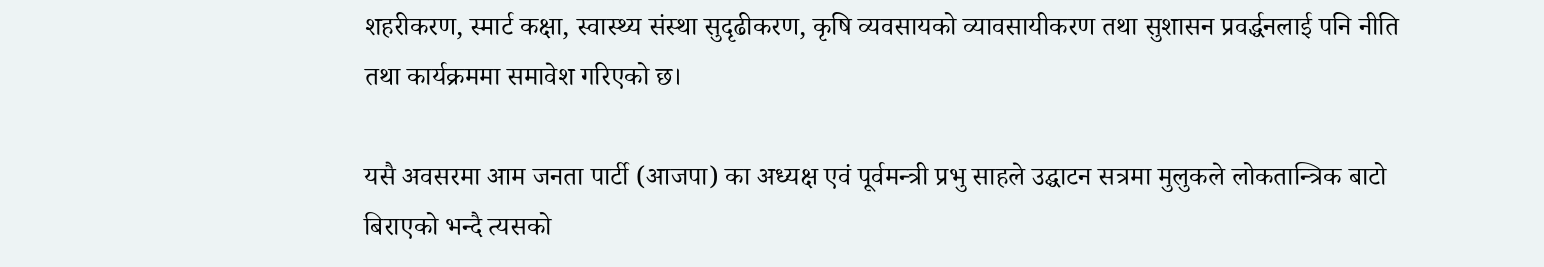शहरीकरण, स्मार्ट कक्षा, स्वास्थ्य संस्था सुदृढीकरण, कृषि व्यवसायको व्यावसायीकरण तथा सुशासन प्रवर्द्धनलाई पनि नीति तथा कार्यक्रममा समावेश गरिएको छ।

यसै अवसरमा आम जनता पार्टी (आजपा) का अध्यक्ष एवं पूर्वमन्त्री प्रभु साहले उद्घाटन सत्रमा मुलुकले लोकतान्त्रिक बाटो बिराएको भन्दै त्यसको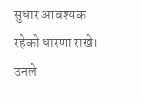सुधार आवश्यक रहेको धारणा राखे। उनले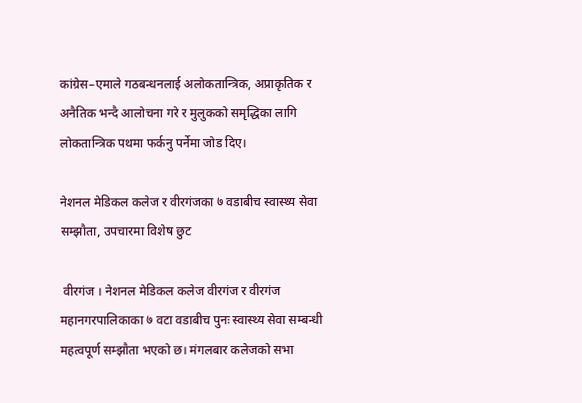कांग्रेस–एमाले गठबन्धनलाई अलोकतान्त्रिक, अप्राकृतिक र अनैतिक भन्दै आलोचना गरे र मुलुकको समृद्धिका लागि लोकतान्त्रिक पथमा फर्कनु पर्नेमा जोड दिए।

नेशनल मेडिकल कलेज र वीरगंजका ७ वडाबीच स्वास्थ्य सेवा सम्झौता, उपचारमा विशेष छुट

 वीरगंज । नेशनल मेडिकल कलेज वीरगंज र वीरगंज महानगरपालिकाका ७ वटा वडाबीच पुनः स्वास्थ्य सेवा सम्बन्धी महत्वपूर्ण सम्झौता भएको छ। मंगलबार कलेजको सभा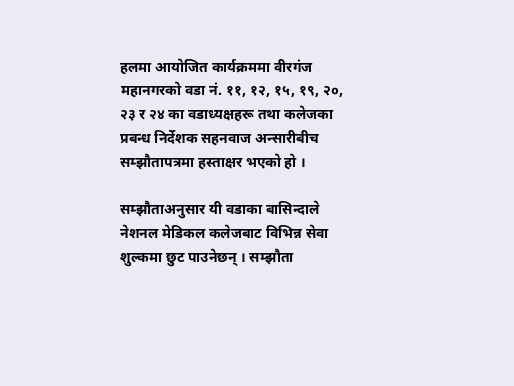हलमा आयोजित कार्यक्रममा वीरगंज महानगरको वडा नं. ११, १२, १५, १९, २०, २३ र २४ का वडाध्यक्षहरू तथा कलेजका प्रबन्ध निर्देशक सहनवाज अन्सारीबीच सम्झौतापत्रमा हस्ताक्षर भएको हो ।

सम्झौताअनुसार यी वडाका बासिन्दाले नेशनल मेडिकल कलेजबाट विभिन्न सेवा शुल्कमा छुट पाउनेछन् । सम्झौता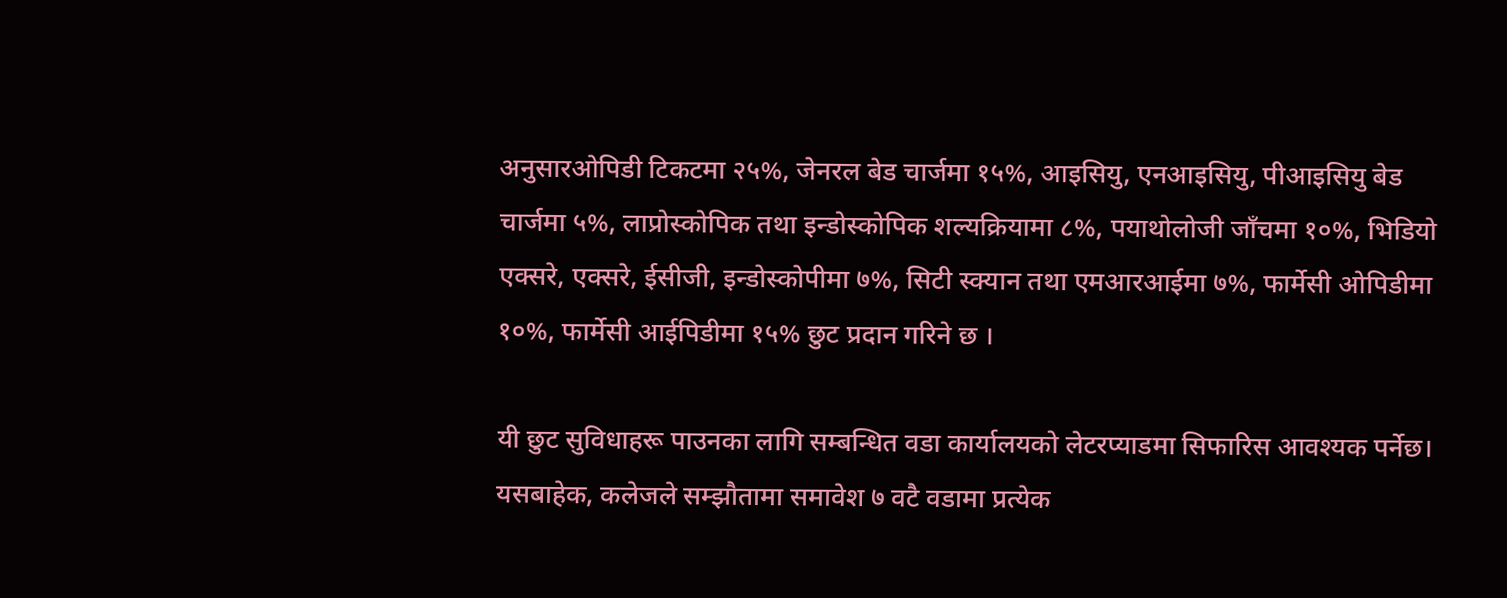अनुसारओपिडी टिकटमा २५%, जेनरल बेड चार्जमा १५%, आइसियु, एनआइसियु, पीआइसियु बेड चार्जमा ५%, लाप्रोस्कोपिक तथा इन्डोस्कोपिक शल्यक्रियामा ८%, पयाथोलोजी जाँचमा १०%, भिडियो एक्सरे, एक्सरे, ईसीजी, इन्डोस्कोपीमा ७%, सिटी स्क्यान तथा एमआरआईमा ७%, फार्मेसी ओपिडीमा १०%, फार्मेसी आईपिडीमा १५% छुट प्रदान गरिने छ ।

यी छुट सुविधाहरू पाउनका लागि सम्बन्धित वडा कार्यालयको लेटरप्याडमा सिफारिस आवश्यक पर्नेछ। यसबाहेक, कलेजले सम्झौतामा समावेश ७ वटै वडामा प्रत्येक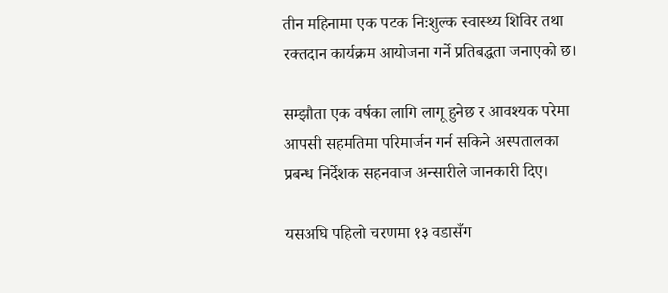तीन महिनामा एक पटक निःशुल्क स्वास्थ्य शिविर तथा रक्तदान कार्यक्रम आयोजना गर्ने प्रतिबद्धता जनाएको छ।

सम्झौता एक वर्षका लागि लागू हुनेछ र आवश्यक परेमा आपसी सहमतिमा परिमार्जन गर्न सकिने अस्पतालका प्रबन्ध निर्देशक सहनवाज अन्सारीले जानकारी दिए।

यसअघि पहिलो चरणमा १३ वडासँग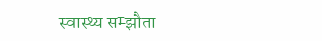स्वास्थ्य सम्झौता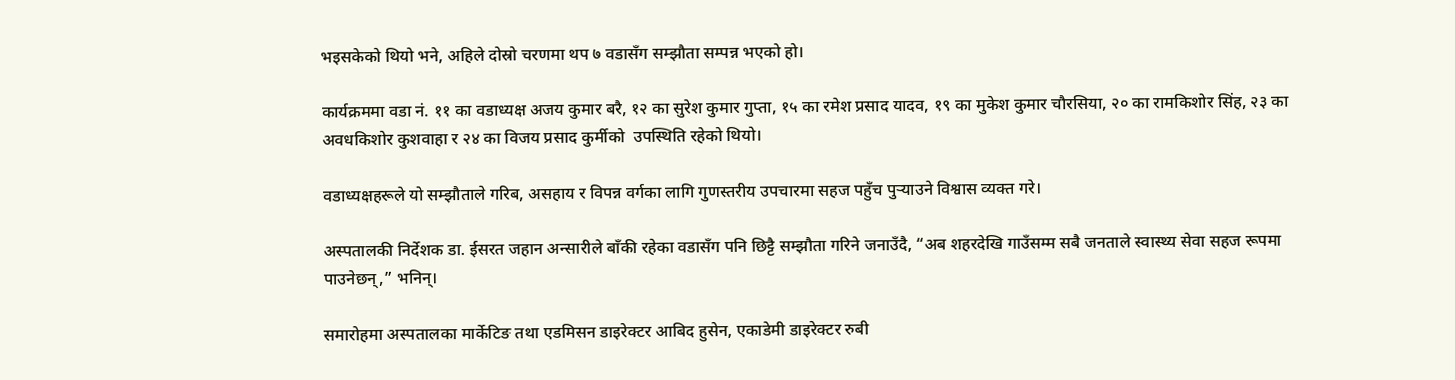भइसकेको थियो भने, अहिले दोस्रो चरणमा थप ७ वडासँग सम्झौता सम्पन्न भएको हो।

कार्यक्रममा वडा नं. ११ का वडाध्यक्ष अजय कुमार बरै, १२ का सुरेश कुमार गुप्ता, १५ का रमेश प्रसाद यादव, १९ का मुकेश कुमार चौरसिया, २० का रामकिशोर सिंह, २३ का अवधकिशोर कुशवाहा र २४ का विजय प्रसाद कुर्मीको  उपस्थिति रहेको थियो।

वडाध्यक्षहरूले यो सम्झौताले गरिब, असहाय र विपन्न वर्गका लागि गुणस्तरीय उपचारमा सहज पहुँच पुर्‍याउने विश्वास व्यक्त गरे।

अस्पतालकी निर्देशक डा. ईसरत जहान अन्सारीले बाँकी रहेका वडासँग पनि छिट्टै सम्झौता गरिने जनाउँदै, “अब शहरदेखि गाउँसम्म सबै जनताले स्वास्थ्य सेवा सहज रूपमा पाउनेछन्,” भनिन्।

समारोहमा अस्पतालका मार्केटिङ तथा एडमिसन डाइरेक्टर आबिद हुसेन, एकाडेमी डाइरेक्टर रुबी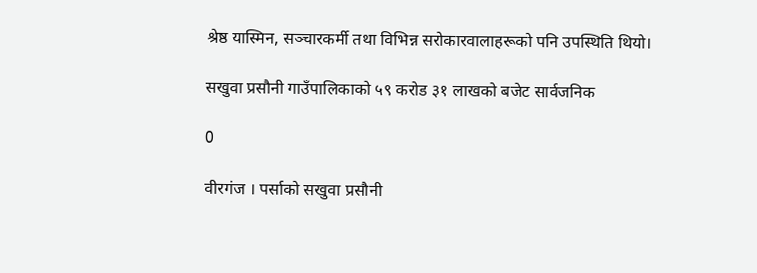श्रेष्ठ यास्मिन, सञ्चारकर्मी तथा विभिन्न सरोकारवालाहरूको पनि उपस्थिति थियो।

सखुवा प्रसौनी गाउँपालिकाको ५९ करोड ३१ लाखको बजेट सार्वजनिक

0

वीरगंज । पर्साको सखुवा प्रसौनी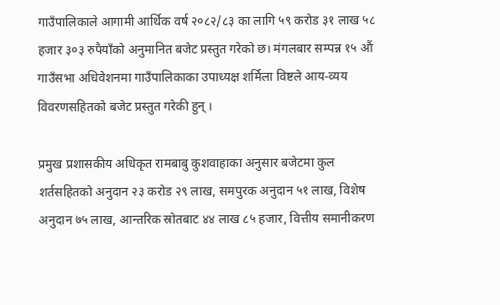गाउँपालिकाले आगामी आर्थिक वर्ष २०८२/८३ का लागि ५९ करोड ३१ लाख ५८ हजार ३०३ रुपैयाँको अनुमानित बजेट प्रस्तुत गरेको छ। मंगलबार सम्पन्न १५ औं गाउँसभा अधिवेशनमा गाउँपालिकाका उपाध्यक्ष शर्मिला विष्टले आय-व्यय विवरणसहितको बजेट प्रस्तुत गरेकी हुन् ।

प्रमुख प्रशासकीय अधिकृत रामबाबु कुशवाहाका अनुसार बजेटमा कुल शर्तसहितको अनुदान २३ करोड २९ लाख, समपुरक अनुदान ५१ लाख, विशेष अनुदान ७५ लाख, आन्तरिक स्रोतबाट ४४ लाख ८५ हजार, वित्तीय समानीकरण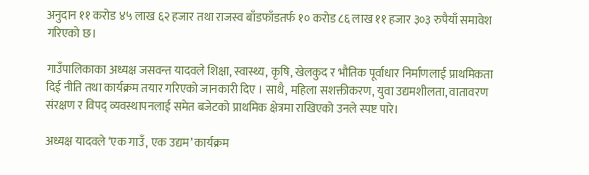अनुदान ११ करोड ४५ लाख ६२ हजार तथा राजस्व बाँडफाँडतर्फ १० करोड ८६ लाख ११ हजार ३०३ रुपैयाँ समावेश गरिएको छ।

गाउँपालिकाका अध्यक्ष जसवन्त यादवले शिक्षा, स्वास्थ्य, कृषि, खेलकुद र भौतिक पूर्वाधार निर्माणलाई प्राथमिकता दिई नीति तथा कार्यक्रम तयार गरिएको जानकारी दिए । साथै, महिला सशक्तीकरण, युवा उद्यमशीलता, वातावरण संरक्षण र विपद् व्यवस्थापनलाई समेत बजेटको प्राथमिक क्षेत्रमा राखिएको उनले स्पष्ट पारे।

अध्यक्ष यादवले ‘एक गाउँ, एक उद्यम’ कार्यक्रम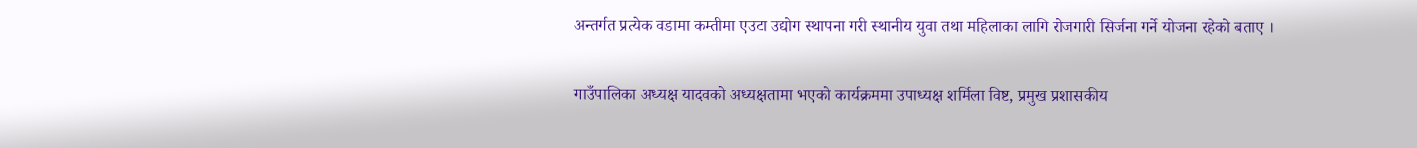अन्तर्गत प्रत्येक वडामा कम्तीमा एउटा उद्योग स्थापना गरी स्थानीय युवा तथा महिलाका लागि रोजगारी सिर्जना गर्ने योजना रहेको बताए ।

गाउँपालिका अध्यक्ष यादवको अध्यक्षतामा भएको कार्यक्रममा उपाध्यक्ष शर्मिला विष्ट, प्रमुख प्रशासकीय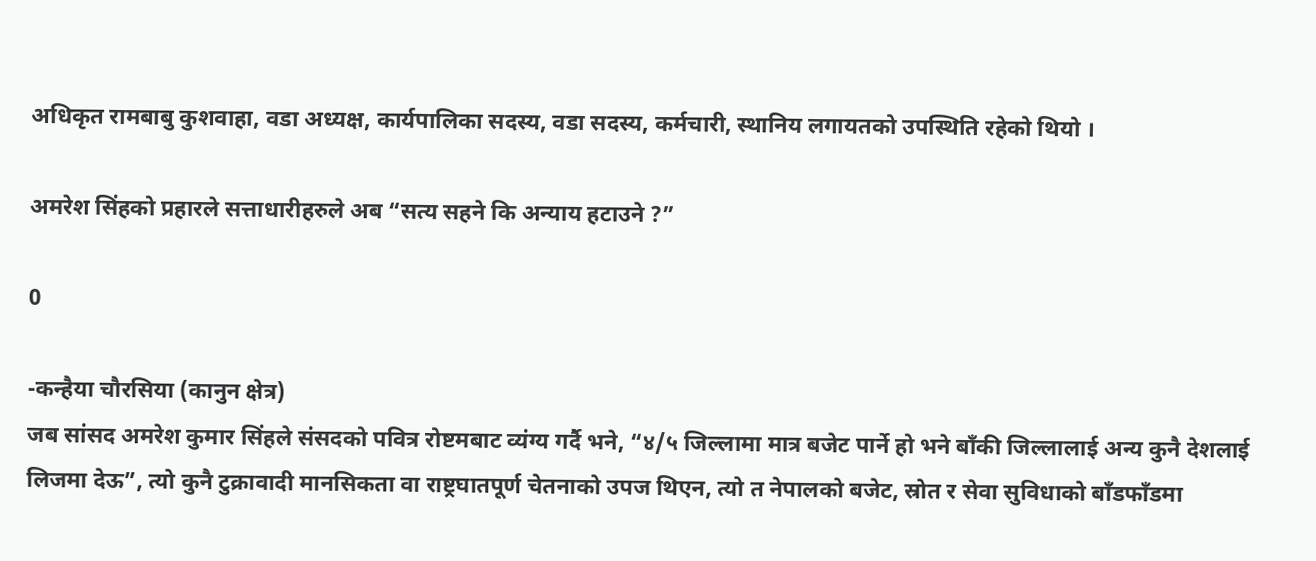अधिकृत रामबाबु कुशवाहा, वडा अध्यक्ष, कार्यपालिका सदस्य, वडा सदस्य, कर्मचारी, स्थानिय लगायतको उपस्थिति रहेको थियो ।

अमरेश सिंहको प्रहारले सत्ताधारीहरुले अब “सत्य सहने कि अन्याय हटाउने ?”

0

-कन्हैया चौरसिया (कानुन क्षेत्र)
जब सांसद अमरेश कुमार सिंहले संसदको पवित्र रोष्टमबाट व्यंग्य गर्दै भने, “४/५ जिल्लामा मात्र बजेट पार्ने हो भने बाँकी जिल्लालाई अन्य कुनै देशलाई लिजमा देऊ”, त्यो कुनै टुक्रावादी मानसिकता वा राष्ट्रघातपूर्ण चेतनाको उपज थिएन, त्यो त नेपालको बजेट, स्रोत र सेवा सुविधाको बाँडफाँडमा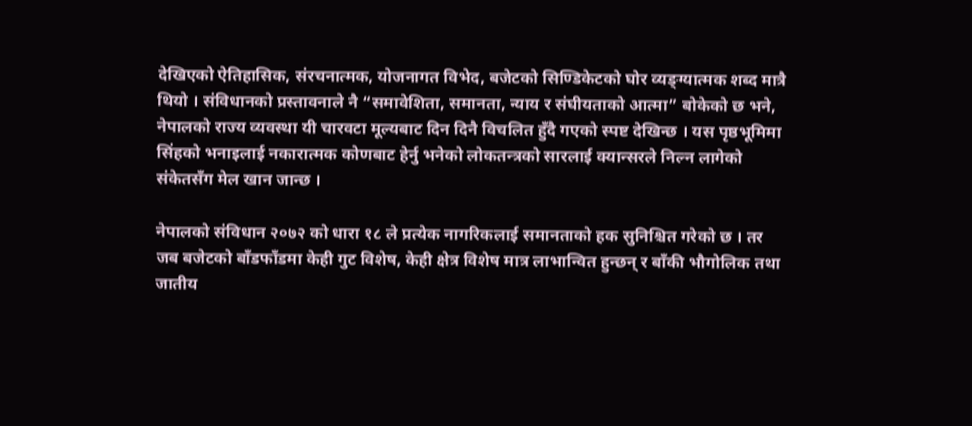देखिएको ऐतिहासिक, संरचनात्मक, योजनागत विभेद, बजेटको सिण्डिकेटको घोर व्यङ्ग्यात्मक शब्द मात्रै थियो । संविधानको प्रस्तावनाले नै “समावेशिता, समानता, न्याय र संघीयताको आत्मा” बोकेको छ भने, नेपालको राज्य व्यवस्था यी चारवटा मूल्यबाट दिन दिनै विचलित हुँदै गएको स्पष्ट देखिन्छ । यस पृष्ठभूमिमा सिंहको भनाइलाई नकारात्मक कोणबाट हेर्नु भनेको लोकतन्त्रको सारलाई क्यान्सरले निल्न लागेको संकेतसँग मेल खान जान्छ ।

नेपालको संविधान २०७२ को धारा १८ ले प्रत्येक नागरिकलाई समानताको हक सुनिश्चित गरेको छ । तर जब बजेटको बाँडफाँडमा केही गुट विशेष, केही क्षेत्र विशेष मात्र लाभान्वित हुन्छन् र बाँकी भौगोलिक तथा जातीय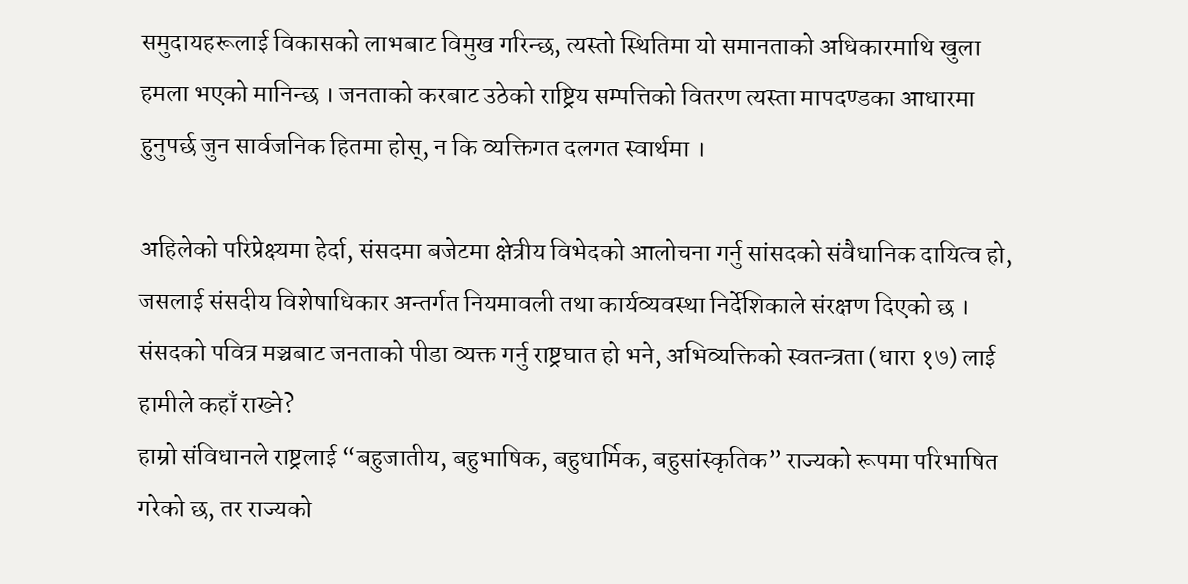समुदायहरूलाई विकासको लाभबाट विमुख गरिन्छ, त्यस्तो स्थितिमा यो समानताको अधिकारमाथि खुला हमला भएको मानिन्छ । जनताको करबाट उठेको राष्ट्रिय सम्पत्तिको वितरण त्यस्ता मापदण्डका आधारमा हुनुपर्छ जुन सार्वजनिक हितमा होस्, न कि व्यक्तिगत दलगत स्वार्थमा ।

अहिलेको परिप्रेक्ष्यमा हेर्दा, संसदमा बजेटमा क्षेत्रीय विभेदको आलोचना गर्नु सांसदको संवैधानिक दायित्व हो, जसलाई संसदीय विशेषाधिकार अन्तर्गत नियमावली तथा कार्यव्यवस्था निर्देशिकाले संरक्षण दिएको छ । संसदको पवित्र मञ्चबाट जनताको पीडा व्यक्त गर्नु राष्ट्रघात हो भने, अभिव्यक्तिको स्वतन्त्रता (धारा १७) लाई हामीले कहाँ राख्ने?
हाम्रो संविधानले राष्ट्रलाई “बहुजातीय, बहुभाषिक, बहुधार्मिक, बहुसांस्कृतिक” राज्यको रूपमा परिभाषित गरेको छ, तर राज्यको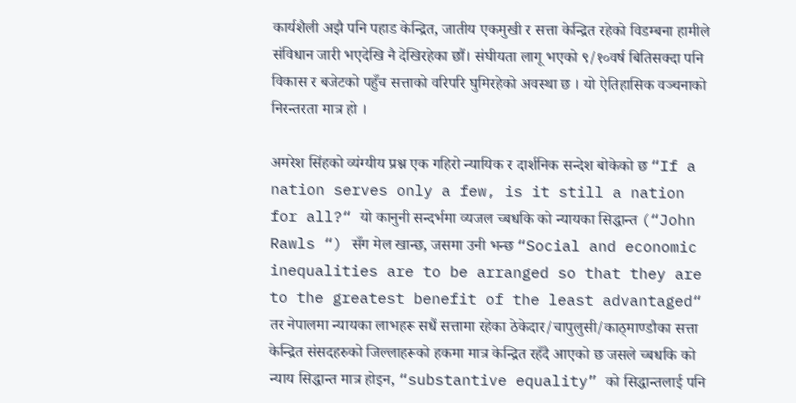कार्यशैली अझै पनि पहाड केन्द्रित, जातीय एकमुखी र सत्ता केन्द्रित रहेको विडम्बना हामीले संविधान जारी भएदेखि नै देखिरहेका छौं। संघीयता लागू भएको ९/१०वर्ष बितिसक्दा पनि विकास र बजेटको पहुँच सत्ताको वरिपरि घुमिरहेको अवस्था छ । यो ऐतिहासिक वञ्चनाको निरन्तरता मात्र हो ।

अमरेश सिंहको व्यंग्यीय प्रश्न एक गहिरो न्यायिक र दार्शनिक सन्देश बोकेको छ “If a nation serves only a few, is it still a nation for all?“ यो कानुनी सन्दर्भमा व्यजल च्बधकि को न्यायका सिद्धान्त (“John Rawls “) सँग मेल खान्छ, जसमा उनी भन्छ “Social and economic inequalities are to be arranged so that they are to the greatest benefit of the least advantaged“ तर नेपालमा न्यायका लाभहरू सधैं सत्तामा रहेका ठेकेदार/चापुलुसी/काठ्माण्डौका सत्ता केन्द्रित संसदहरुको जिल्लाहरूको हकमा मात्र केन्द्रित रहँदै आएको छ जसले च्बधकि को न्याय सिद्धान्त मात्र होइन, “substantive equality” को सिद्धान्तलाई पनि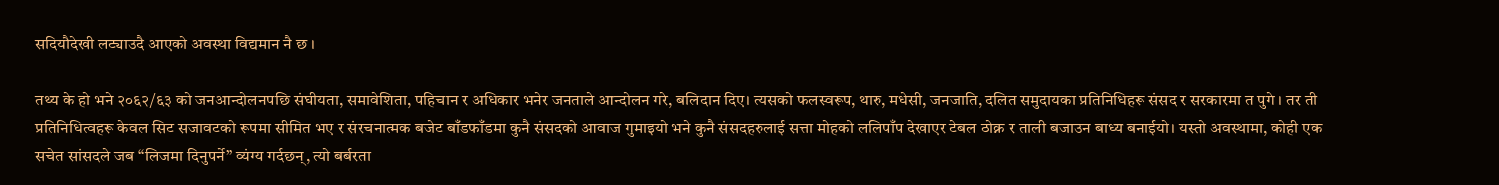सदियौदेखी लट्याउदै आएको अवस्था विद्यमान नै छ ।

तथ्य के हो भने २०६२/६३ को जनआन्दोलनपछि संघीयता, समावेशिता, पहिचान र अधिकार भनेर जनताले आन्दोलन गरे, बलिदान दिए। त्यसको फलस्वरूप, थारु, मधेसी, जनजाति, दलित समुदायका प्रतिनिधिहरू संसद र सरकारमा त पुगे । तर ती प्रतिनिधित्वहरू केवल सिट सजावटको रूपमा सीमित भए र संरचनात्मक बजेट बाँडफाँडमा कुनै संसदको आवाज गुमाइयो भने कुनै संसदहरुलाई सत्ता मोहको ललिपाँप देखाएर टेबल ठोक्न र ताली बजाउन बाध्य बनाईयो। यस्तो अवस्थामा, कोही एक सचेत सांसदले जब “लिजमा दिनुपर्ने” व्यंग्य गर्दछन्, त्यो बर्बरता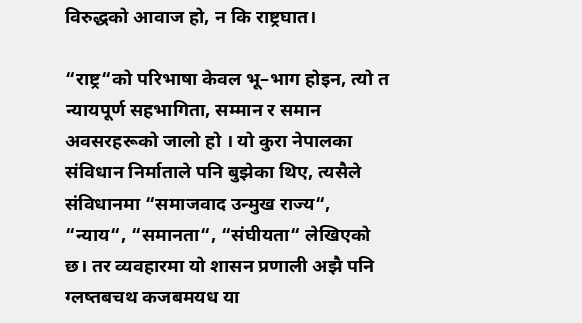विरुद्धको आवाज हो, न कि राष्ट्रघात।

“राष्ट्र“को परिभाषा केवल भू–भाग होइन, त्यो त न्यायपूर्ण सहभागिता, सम्मान र समान अवसरहरूको जालो हो । यो कुरा नेपालका संविधान निर्माताले पनि बुझेका थिए, त्यसैले संविधानमा “समाजवाद उन्मुख राज्य“, “न्याय“, “समानता“, “संघीयता“ लेखिएको छ। तर व्यवहारमा यो शासन प्रणाली अझै पनि ग्लष्तबचथ कजबमयध या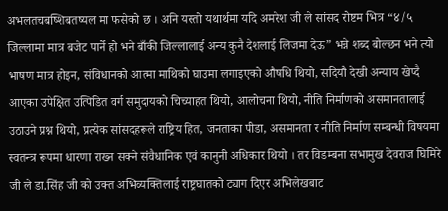अभलतचबष्शिबतष्यल मा फसेको छ । अनि यस्तो यथार्थमा यदि अमरेश जी ले सांसद रोष्टम भित्र “४/५ जिल्लामा मात्र बजेट पार्ने हो भने बाँकी जिल्लालाई अन्य कुनै देशलाई लिजमा देऊ” भन्ने शब्द बोल्छन भने त्यो भाषण मात्र होइन, संविधानको आत्मा माथिको घाउमा लगाइएको औषधि थियो, सदियौ देखी अन्याय खेप्दै आएका उपेक्षित उत्पिडित वर्ग समुदायको चिच्याहत थियो, आलोचना थियो, नीति निर्माणको असमानतालाई उठाउने प्रश्न थियो, प्रत्येक सांसदहरूले राष्ट्रिय हित, जनताका पीडा, असमानता र नीति निर्माण सम्बन्धी विषयमा स्वतन्त्र रूपमा धारणा राख्न सक्ने संवैधानिक एवं कानुनी अधिकार थियो । तर विडम्बना सभामुख देवराज घिमिरे जी ले डा.सिंह जी को उक्त अभिव्यक्तिलाई राष्ट्रघातको ट्याग दिएर अभिलेखबाट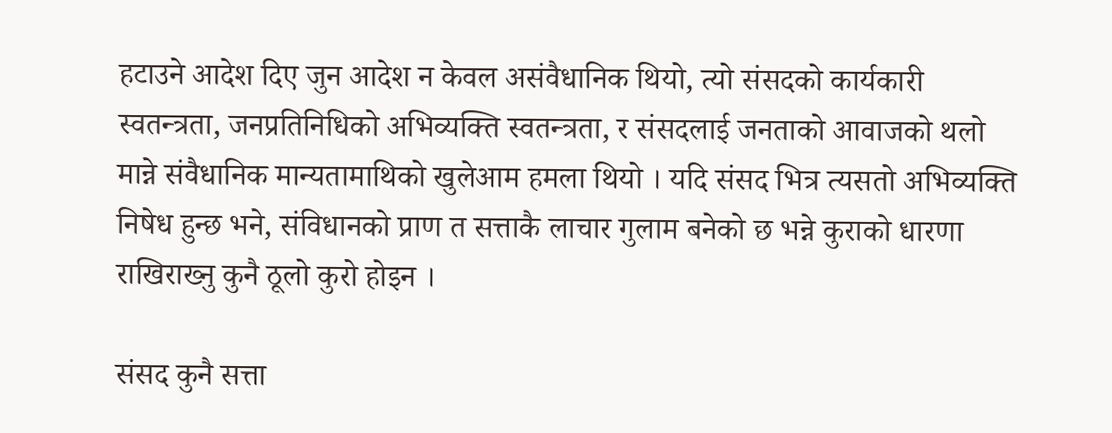हटाउने आदेश दिए जुन आदेश न केवल असंवैधानिक थियो, त्यो संसदको कार्यकारी स्वतन्त्रता, जनप्रतिनिधिको अभिव्यक्ति स्वतन्त्रता, र संसदलाई जनताको आवाजको थलो मान्ने संवैधानिक मान्यतामाथिको खुलेआम हमला थियो । यदि संसद भित्र त्यसतो अभिव्यक्ति निषेध हुन्छ भने, संविधानको प्राण त सत्ताकै लाचार गुलाम बनेको छ भन्ने कुराको धारणा राखिराख्नु कुनै ठूलो कुरो होइन ।

संसद कुनै सत्ता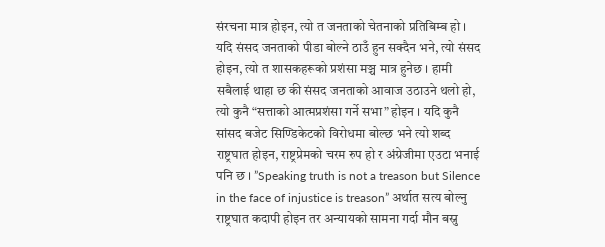संरचना मात्र होइन, त्यो त जनताको चेतनाको प्रतिबिम्ब हो । यदि संसद जनताको पीडा बोल्ने ठाउँ हुन सक्दैन भने, त्यो संसद होइन, त्यो त शासकहरूको प्रशंसा मञ्च मात्र हुनेछ । हामी सबैलाई थाहा छ की संसद जनताको आवाज उठाउने थलो हो, त्यो कुनै “सत्ताको आत्मप्रशंसा गर्ने सभा” होइन । यदि कुनै सांसद बजेट सिण्डिकेटको विरोधमा बोल्छ भने त्यो शब्द राष्ट्रघात होइन, राष्ट्रप्रेमको चरम रुप हो र अंग्रेजीमा एउटा भनाई पनि छ । ”Speaking truth is not a treason but Silence in the face of injustice is treason” अर्थात सत्य बोल्नु राष्ट्रघात कदापी होइन तर अन्यायको सामना गर्दा मौन बस्नु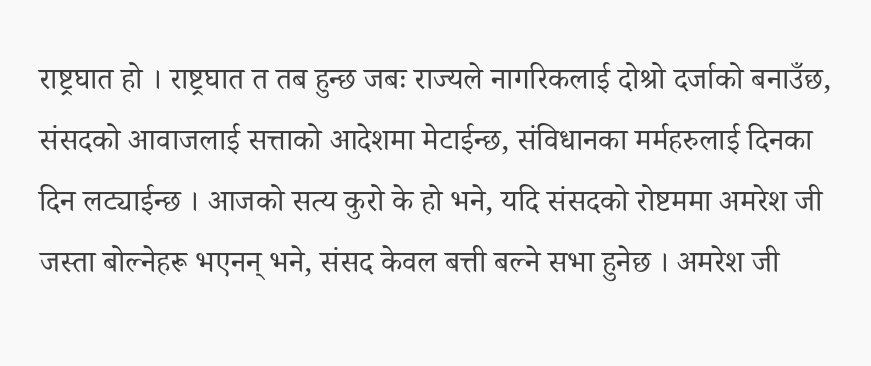राष्ट्रघात हो । राष्ट्रघात त तब हुन्छ जबः राज्यले नागरिकलाई दोश्रो दर्जाको बनाउँछ, संसदको आवाजलाई सत्ताको आदेशमा मेटाईन्छ, संविधानका मर्महरुलाई दिनका दिन लट्याईन्छ । आजको सत्य कुरो के हो भने, यदि संसदको रोष्टममा अमरेश जी जस्ता बोल्नेहरू भएनन् भने, संसद केवल बत्ती बल्ने सभा हुनेछ । अमरेश जी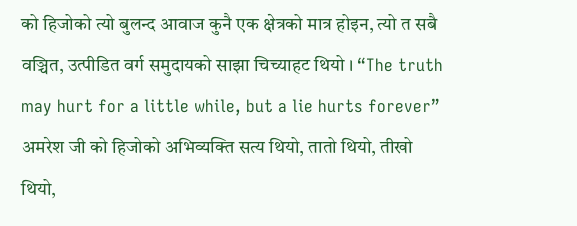को हिजोको त्यो बुलन्द आवाज कुनै एक क्षेत्रको मात्र होइन, त्यो त सबै वञ्चित, उत्पीडित वर्ग समुदायको साझा चिच्याहट थियो । “The truth may hurt for a little while, but a lie hurts forever” अमरेश जी को हिजोको अभिव्यक्ति सत्य थियो, तातो थियो, तीखो थियो,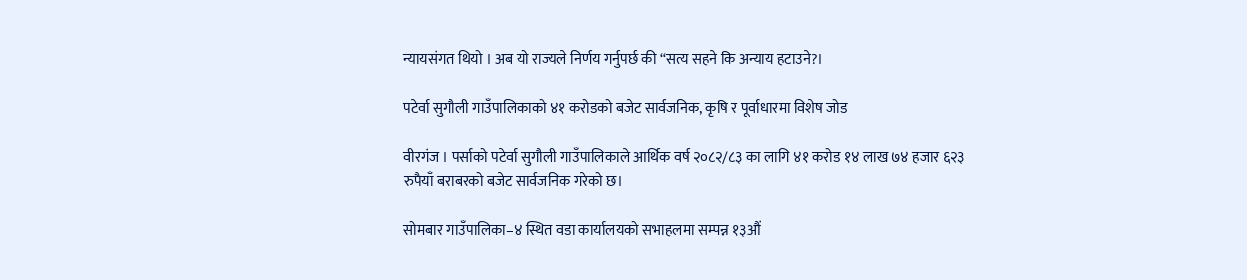न्यायसंगत थियो । अब यो राज्यले निर्णय गर्नुपर्छ की “सत्य सहने कि अन्याय हटाउने?।

पटेर्वा सुगौली गाउँपालिकाको ४१ करोडको बजेट सार्वजनिक, कृषि र पूर्वाधारमा विशेष जोड

वीरगंज । पर्साको पटेर्वा सुगौली गाउँपालिकाले आर्थिक वर्ष २०८२/८३ का लागि ४१ करोड १४ लाख ७४ हजार ६२३ रुपैयाँ बराबरको बजेट सार्वजनिक गरेको छ।

सोमबार गाउँपालिका–४ स्थित वडा कार्यालयको सभाहलमा सम्पन्न १३औं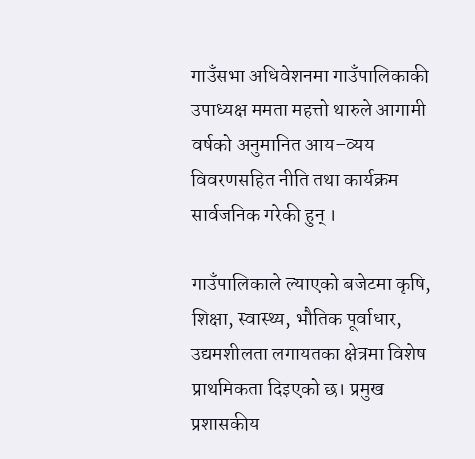गाउँसभा अधिवेशनमा गाउँपालिकाकी उपाध्यक्ष ममता महत्तो थारुले आगामी वर्षको अनुमानित आय–व्यय विवरणसहित नीति तथा कार्यक्रम सार्वजनिक गरेकी हुन् ।

गाउँपालिकाले ल्याएको बजेटमा कृषि, शिक्षा, स्वास्थ्य, भौतिक पूर्वाधार, उद्यमशीलता लगायतका क्षेत्रमा विशेष प्राथमिकता दिइएको छ। प्रमुख प्रशासकीय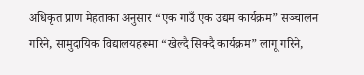अधिकृत प्राण मेहताका अनुसार “एक गाउँ एक उद्यम कार्यक्रम” सञ्चालन गरिने, सामुदायिक विद्यालयहरूमा “खेल्दै सिक्दै कार्यक्रम” लागू गरिने,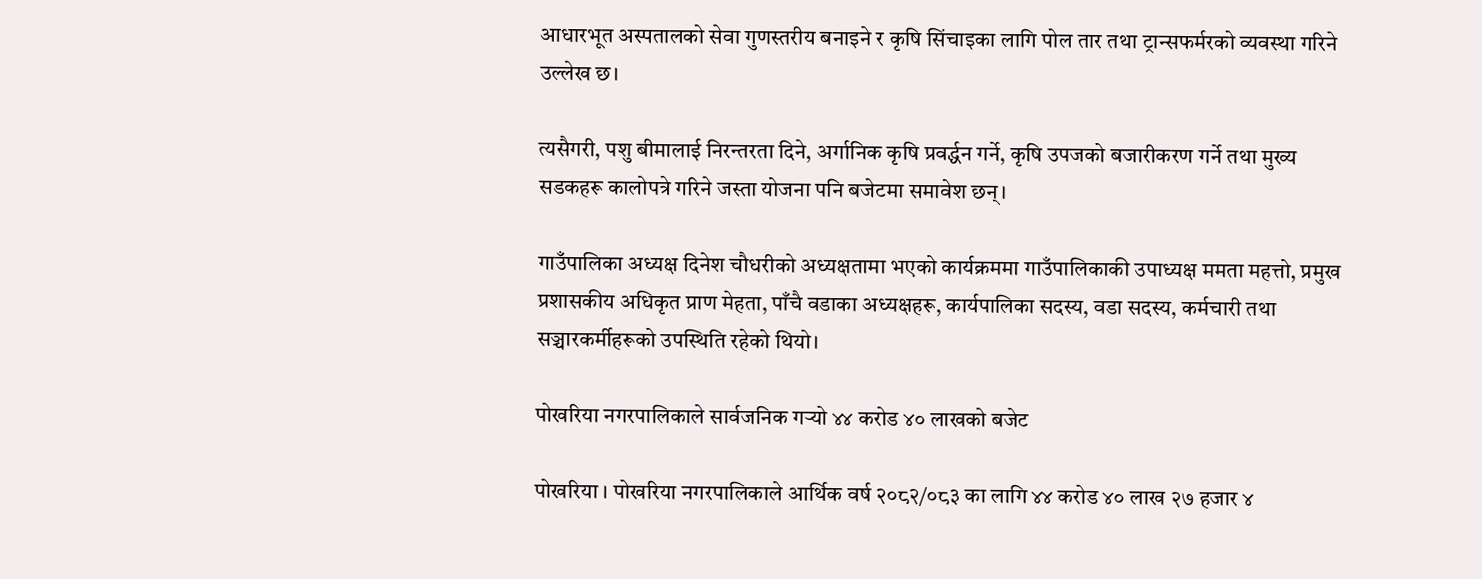आधारभूत अस्पतालको सेवा गुणस्तरीय बनाइने र कृषि सिंचाइका लागि पोल तार तथा ट्रान्सफर्मरको व्यवस्था गरिने उल्लेख छ।

त्यसैगरी, पशु बीमालाई निरन्तरता दिने, अर्गानिक कृषि प्रवर्द्धन गर्ने, कृषि उपजको बजारीकरण गर्ने तथा मुख्य सडकहरू कालोपत्रे गरिने जस्ता योजना पनि बजेटमा समावेश छन्।

गाउँपालिका अध्यक्ष दिनेश चौधरीको अध्यक्षतामा भएको कार्यक्रममा गाउँपालिकाकी उपाध्यक्ष ममता महत्तो, प्रमुख प्रशासकीय अधिकृत प्राण मेहता, पाँचै वडाका अध्यक्षहरू, कार्यपालिका सदस्य, वडा सदस्य, कर्मचारी तथा सञ्चारकर्मीहरूको उपस्थिति रहेको थियो।

पोखरिया नगरपालिकाले सार्वजनिक गर्‍यो ४४ करोड ४० लाखको बजेट

पोखरिया । पोखरिया नगरपालिकाले आर्थिक वर्ष २०८२/०८३ का लागि ४४ करोड ४० लाख २७ हजार ४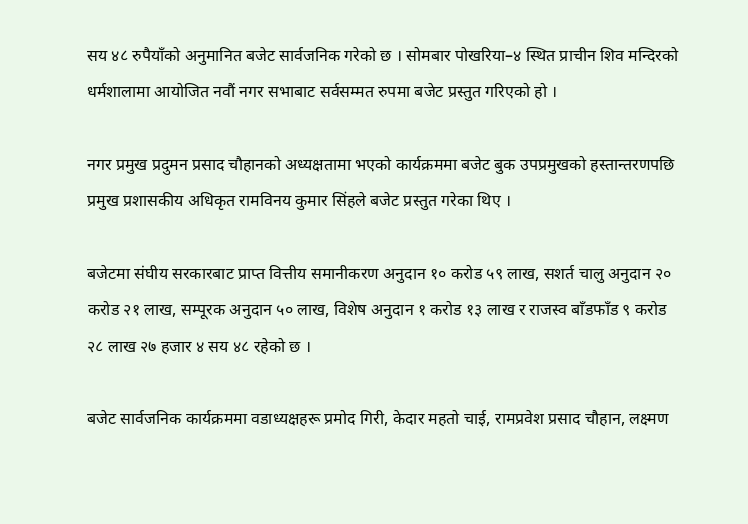सय ४८ रुपैयाँको अनुमानित बजेट सार्वजनिक गरेको छ । सोमबार पोखरिया–४ स्थित प्राचीन शिव मन्दिरको धर्मशालामा आयोजित नवौं नगर सभाबाट सर्वसम्मत रुपमा बजेट प्रस्तुत गरिएको हो ।

नगर प्रमुख प्रदुमन प्रसाद चौहानको अध्यक्षतामा भएको कार्यक्रममा बजेट बुक उपप्रमुखको हस्तान्तरणपछि प्रमुख प्रशासकीय अधिकृत रामविनय कुमार सिंहले बजेट प्रस्तुत गरेका थिए ।

बजेटमा संघीय सरकारबाट प्राप्त वित्तीय समानीकरण अनुदान १० करोड ५९ लाख, सशर्त चालु अनुदान २० करोड २१ लाख, सम्पूरक अनुदान ५० लाख, विशेष अनुदान १ करोड १३ लाख र राजस्व बाँडफाँड ९ करोड २८ लाख २७ हजार ४ सय ४८ रहेको छ ।

बजेट सार्वजनिक कार्यक्रममा वडाध्यक्षहरू प्रमोद गिरी, केदार महतो चाई, रामप्रवेश प्रसाद चौहान, लक्ष्मण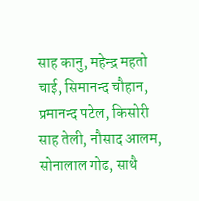साह कानु, महेन्द्र महतो चाई, सिमानन्द चौहान, प्रमानन्द पटेल, किसोरी साह तेली, नौसाद आलम, सोनालाल गोढ, साथै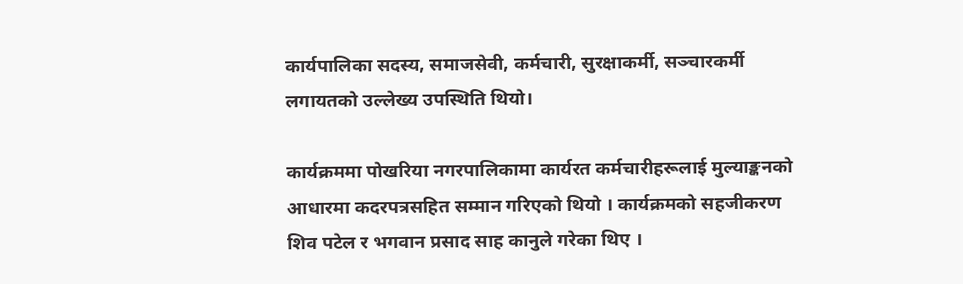कार्यपालिका सदस्य, समाजसेवी, कर्मचारी, सुरक्षाकर्मी, सञ्चारकर्मी लगायतको उल्लेख्य उपस्थिति थियो।

कार्यक्रममा पोखरिया नगरपालिकामा कार्यरत कर्मचारीहरूलाई मुल्याङ्कनको आधारमा कदरपत्रसहित सम्मान गरिएको थियो । कार्यक्रमको सहजीकरण शिव पटेल र भगवान प्रसाद साह कानुले गरेका थिए ।